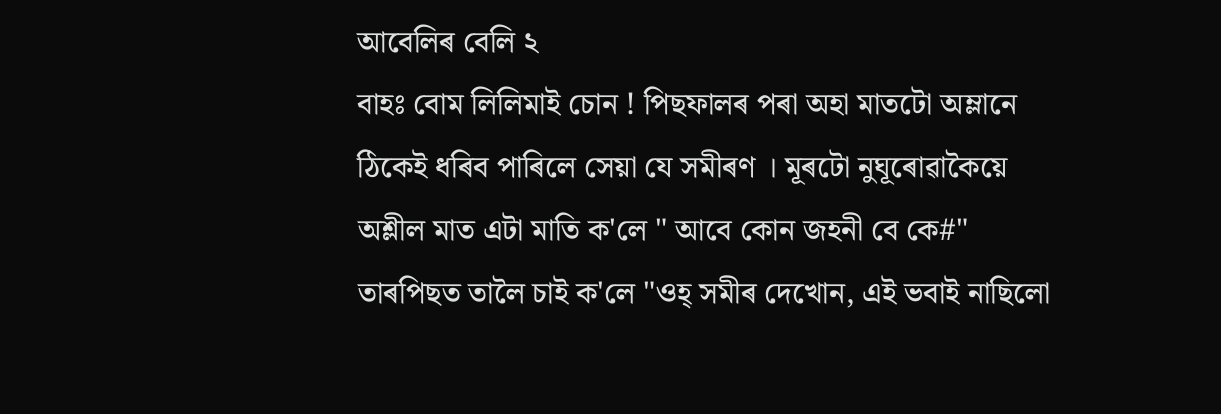আবেলিৰ বেলি ২
বাহঃ বোম লিলিমাই চোন ! পিছফালৰ পৰা অহা মাতটো অম্লানে ঠিকেই ধৰিব পাৰিলে সেয়া যে সমীৰণ । মূৰটো নুঘূৰোৱাকৈয়ে অশ্লীল মাত এটা মাতি ক'লে " আবে কোন জহনী বে কে#" তাৰপিছত তালৈ চাই ক'লে "ওহ্ সমীৰ দেখোন, এই ভবাই নাছিলো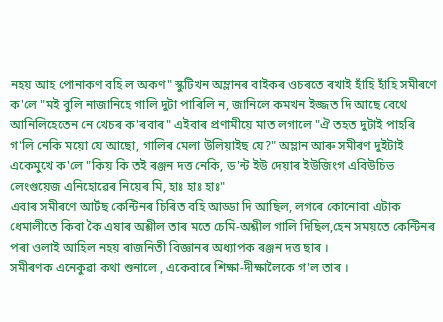নহয় আহ পোনাকণ বহি ল অকণ" স্কুটিখন অম্লানৰ বাইকৰ ওচৰতে ৰখাই হাঁহি হাঁহি সমীৰণে ক'লে "মই বুলি নাজানিহে গালি দুটা পাৰিলি ন, জানিলে কমখন ইজ্জত দি আছে বেথে আনিলিহেতেন নে খেচৰ ক'ৰবাৰ" এইবাৰ প্ৰণামীয়ে মাত লগালে "ঐ তহত দুটাই পাহৰি গ'লি নেকি ময়ো যে আছো, গালিৰ মেলা উলিয়াইছ যে?" অম্লান আৰু সমীৰণ দুইটাই একেমুখে ক'লে "কিয় কি তই ৰঞ্জন দত্ত নেকি, ড'ন্ট ইউ দেয়াৰ ইউজিংগ এবিউচিভ লেংগুয়েজ এনিহোৱেৰ নিয়েৰ মি, হাঃ হাঃ হাঃ"
এবাৰ সমীৰণে আৰ্টছ কেন্টিনৰ চিৰিত বহি আড্ডা দি আছিল, লগৰে কোনোবা এটাক ধেমালীতে কিবা কৈ এষাৰ অশ্লীল তাৰ মতে চেমি-অশ্লীল গালি দিছিল,হেন সময়তে কেন্টিনৰ পৰা ওলাই আহিল নহয় ৰাজনিতী বিজ্ঞানৰ অধ্যাপক ৰঞ্জন দত্ত ছাৰ ।
সমীৰণক এনেকুৱা কথা শুনালে , একেবাৰে শিক্ষা-দীক্ষালৈকে গ'ল তাৰ ।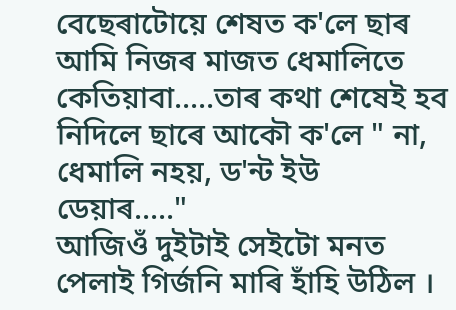বেছেৰাটোয়ে শেষত ক'লে ছাৰ আমি নিজৰ মাজত ধেমালিতে কেতিয়াবা.....তাৰ কথা শেষেই হব নিদিলে ছাৰে আকৌ ক'লে " না, ধেমালি নহয়, ড'ন্ট ইউ ডেয়াৰ....."
আজিওঁ দুইটাই সেইটো মনত পেলাই গিৰ্জনি মাৰি হাঁহি উঠিল ।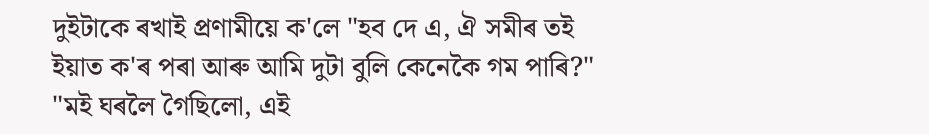দুইটাকে ৰখাই প্ৰণামীয়ে ক'লে "হব দে এ, ঐ সমীৰ তই ইয়াত ক'ৰ পৰা আৰু আমি দুটা বুলি কেনেকৈ গম পাৰি?"
"মই ঘৰলৈ গৈছিলো, এই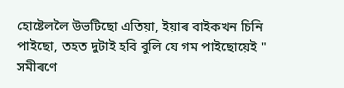হোষ্টেললৈ উভটিছো এতিয়া, ইয়াৰ বাইকখন চিনি পাইছো, তহত দুটাই হবি বুলি যে গম পাইছোয়েই " সমীৰণে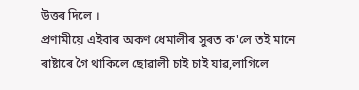উত্তৰ দিলে ।
প্ৰণামীয়ে এইবাৰ অকণ ধেমালীৰ সুৰত ক'লে তই মানে ৰাষ্টাৰে গৈ থাকিলে ছোৱালী চাই চাই যাৱ,লাগিলে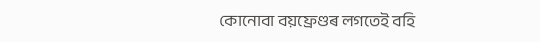কোনোবা বয়ফ্ৰেণ্ডৰ লগতেই বহি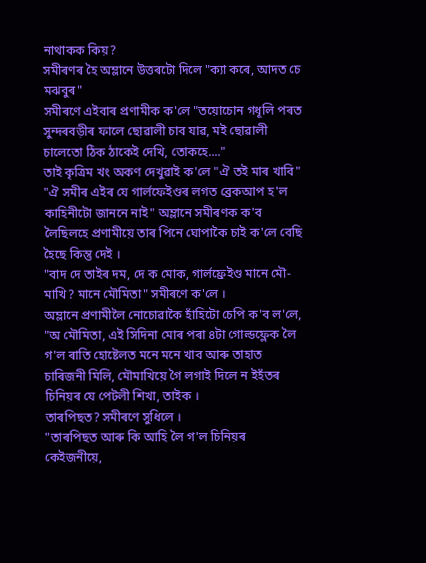নাথাকক কিয়?
সমীৰণৰ হৈ অম্লানে উত্তৰটো দিলে "ক্যা কৰে, আদত চে মঝবুৰ"
সমীৰণে এইবাৰ প্ৰণামীক ক'লে "তয়োচোন গধূলি পৰত সুন্দৰবড়ীৰ ফালে ছোৱালী চাব যাৱ, মই ছোৱালী চালেতো ঠিক ঠাকেই দেখি, তোকহে...."
তাই কৃত্ৰিম খং অকণ দেখুৱাই ক'লে "ঐ তই মাৰ খাবি"
"ঐ সমীৰ এইৰ যে গাৰ্লফেইণ্ডৰ লগত ব্ৰেকআপ হ'ল কাহিনীটো জাননে নাই" অম্লানে সমীৰণক ক'ব লৈছিলহে প্ৰণামীয়ে তাৰ পিনে ঘোপাকৈ চাই ক'লে বেছি হৈছে কিন্তু দেই ।
"বাদ দে তাইৰ দম, দে ক মোক, গাৰ্লফ্ৰেইণ্ড মানে মৌ-মাখি? মানে মৌমিতা" সমীৰণে ক'লে ।
অম্লানে প্ৰণামীলৈ নোচোৱাকৈ হাঁহিটো চেপি ক'ব ল'লে, "অ মৌমিতা, এই সিদিনা মোৰ পৰা ৪টা গোল্ডফ্লেক লৈ গ'ল ৰাতি হোষ্টেলত মনে মনে খাব আৰু তাহাত চাৰিজনী মিলি, মৌমাখিয়ে গৈ লগাই দিলে ন ইহঁতৰ চিনিয়ৰ যে পেটলী শিখা, তাইক ।
তাৰপিছত? সমীৰণে সুধিলে ।
"তাৰপিছত আৰু কি আহি লৈ গ'ল চিনিয়ৰ কেইজনীয়ে,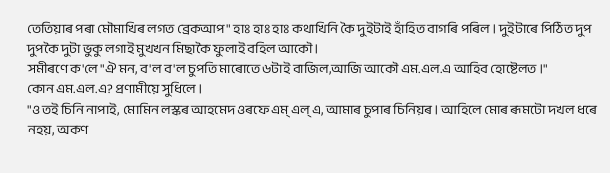তেতিয়াৰ পৰা মৌমাখিৰ লগত ব্ৰেকআপ" হাঃ হাঃ হাঃ কথাখিনি কৈ দুইটাই হাঁহিত বাগৰি পৰিল । দুইটাৰে পিঠিত দুপ দুপকৈ দুটা ভুকু লগাই মুখখন মিছাকৈ ফুলাই বহিল আকৌ ।
সমীৰণে ক'লে "ঐ মন, ব'ল ব'ল চুপতি মাৰোতে ৬টাই বাজিল,আজি আকৌ এম.এল.এ আহিব হোষ্টেলত ।"
কোন এম.এল.এ? প্ৰণামীয়ে সুধিলে ।
"ও তই চিনি নাপাই, মোমিন লস্কৰ আহমেদ ওৰফে এম্ এল্ এ, আমাৰ চুপাৰ চিনিয়ৰ । আহিলে মোৰ ৰূমটো দখল ধৰে নহয়, অকণ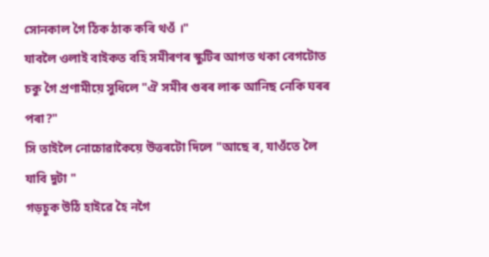সোনকাল গৈ ঠিক ঠাক কৰি থওঁ ।"
যাবলৈ ওলাই বাইকত বহি সমীৰণৰ স্কুটিৰ আগত থকা বেগটোত চকু গৈ প্ৰণামীয়ে সুধিলে "ঐ সমীৰ গুৰৰ লাৰু আনিছ নেকি ঘৰৰ পৰা?"
সি তাইলৈ নোচোৱাকৈয়ে উত্তৰটো দিলে "আছে ৰ, যাওঁতে লৈ যাবি দুটা "
গড়চুক উঠি হাইৱে হৈ নগৈ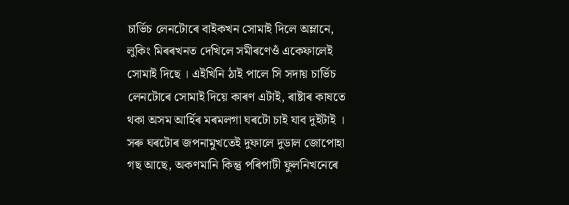চাৰ্ভিচ লেনটোৰে বাইকখন সোমাই দিলে অম্লানে, লুকিং মিৰৰখনত দেখিলে সমীৰণেওঁ একেফালেই সোমাই দিছে । এইখিনি ঠাই পালে সি সদায় চাৰ্ভিচ লেনটোৰে সোমাই দিয়ে কাৰণ এটাই, ৰাষ্টাৰ কাষতে থকা অসম আৰ্হিৰ মৰমলগা ঘৰটো চাই যাব দুইটাই । সৰু ঘৰটোৰ জপনামুখতেই দুফালে দুডাল জোপোহা গছ আছে, অকণমানি কিন্তু পৰিপাটী ফুলনিখনেৰে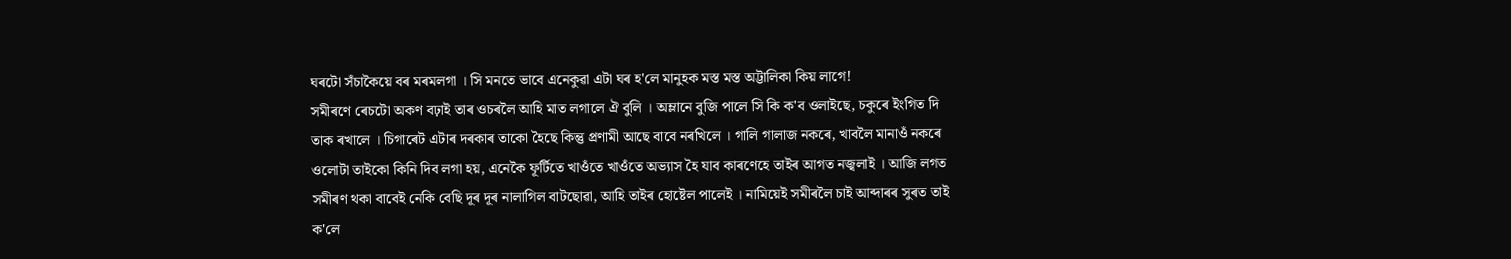ঘৰটো সঁচাকৈয়ে বৰ মৰমলগা । সি মনতে ভাবে এনেকুৱা এটা ঘৰ হ'লে মানুহক মস্ত মস্ত অট্টালিকা কিয় লাগে!
সমীৰণে ৰেচটো অকণ বঢ়াই তাৰ ওচৰলৈ আহি মাত লগালে ঐ বুলি । অম্লানে বুজি পালে সি কি ক'ব ওলাইছে, চকুৰে ইংগিত দি তাক ৰখালে । চিগাৰেট এটাৰ দৰকাৰ তাকো হৈছে কিন্তু প্ৰণামী আছে বাবে নৰখিলে । গালি গালাজ নকৰে, খাবলৈ মানাওঁ নকৰে ওলোটা তাইকো কিনি দিব লগা হয়, এনেকৈ ফূৰ্টিতে খাওঁতে খাওঁতে অভ্যাস হৈ যাব কাৰণেহে তাইৰ আগত নজ্বলাই । আজি লগত সমীৰণ থকা বাবেই নেকি বেছি দূৰ দূৰ নালাগিল বাটছোৱা, আহি তাইৰ হোষ্টেল পালেই । নামিয়েই সমীৰলৈ চাই আব্দাৰৰ সুৰত তাই ক'লে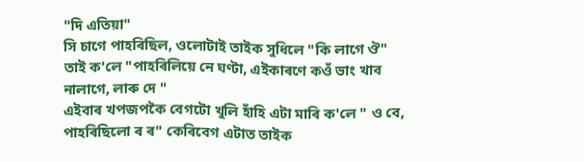"দি এতিয়া"
সি চাগে পাহৰিছিল, ওলোটাই তাইক সুধিলে "কি লাগে ঔ"
তাই ক'লে "পাহৰিলিয়ে নে ঘণ্টা, এইকাৰণে কওঁ ভাং খাব নালাগে, লাৰু দে "
এইবাৰ খপজপকৈ বেগটো খুলি হাঁহি এটা মাৰি ক'লে " ও বে, পাহৰিছিলো ৰ ৰ" কেৰিবেগ এটাত তাইক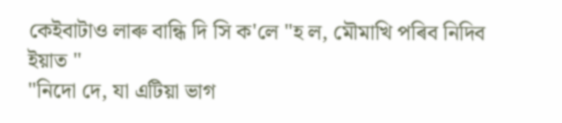কেইবাটাও লাৰু বান্ধি দি সি ক'লে "হ ল, মৌমাখি পৰিব নিদিব ইয়াত "
"নিদো দে, যা এটিয়া ভাগ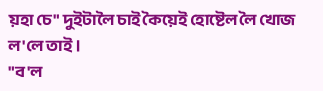য়হা চে" দুইটালৈ চাই কৈয়েই হোষ্টেল লৈ খোজ ল'লে তাই ।
"ব'ল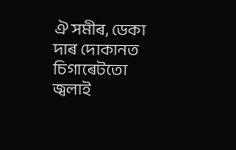ঐ সমীৰ, ডেকা দাৰ দোকানত চিগাৰেটতো জ্বলাই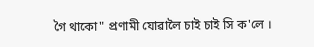গৈ থাকো" প্ৰণামী যোৱালৈ চাই চাই সি ক'লে ।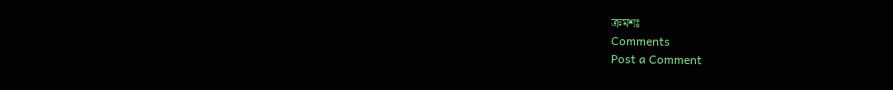ক্ৰমশঃ
Comments
Post a Comment